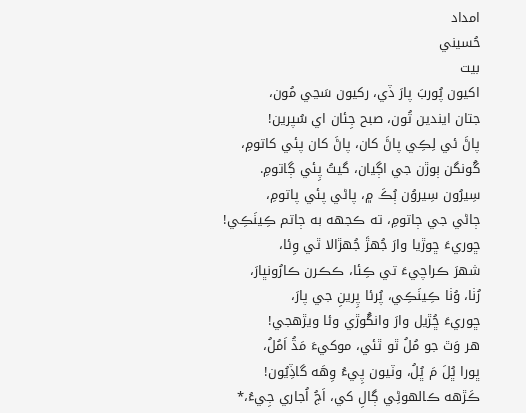امداد
حُسيني
بيت
اکيون پُوربَ پارَ ڏي، رکيون سَڃي مُون،
جتان ايندين تُون، صبح جِئان اي سُپرين!
پاڻَ ئي لِڪِي پاڻَ کان، پاڻَ کان پئي کاتومِ،
گُونگن ٻوڙن جي اڳيان، گيتُ پِئي ڳاتومِ.
سِيرُون سِيروُن ٻُڪَ ۾، پاڻي پئي پاتومِ،
ڄاڻي جي ڄاتومِ، ته ڪجهه به ڄاتم ڪِينَڪِي!
ڇوريءَ ڇوڙيا وارَ جُهڙَ جُهڙالا ٿي وِئا،
شهرَ ڪراچيءَ تي ڪِئا، ڪڪرن ڪارُونڀارَ،
رُٺا، وُٺا ڪِينَڪِي، پُرئا پِرينِ جي پارَ،
ڇوريءَ ڇُڙيل وارَ وانگُوڙي وئا ويڙهجي!
هر وَٿ جو مُلُ ٿو ٿئي، موکيءَ مَڌُ اَمُلُ،
ڀورا ڀُلَ مَ ڀُلُ، وٽيون پِيءُ وِهَه گاڏِيُون!
ڪَڙهه ڪالهوڻِي ڳالِ کي، اَڄُ اُجاري جِيءُ،*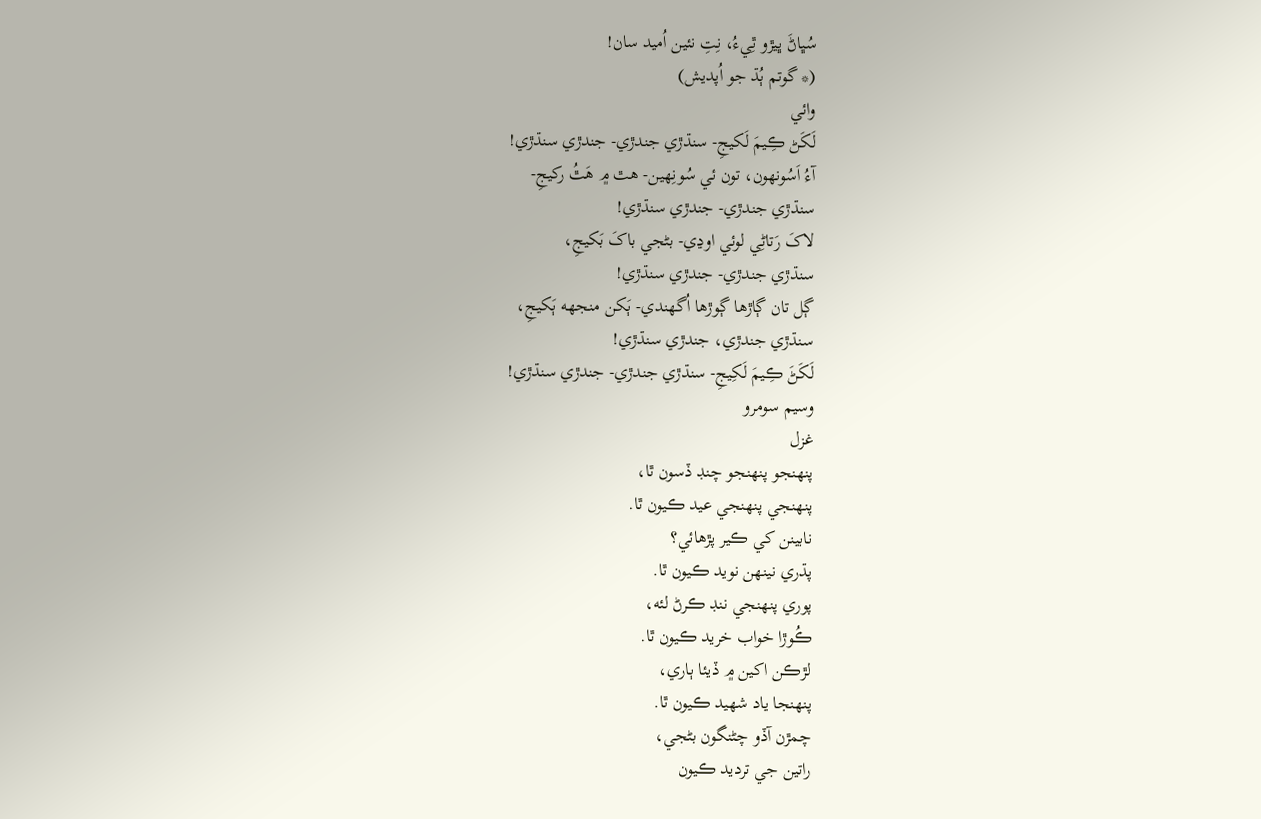سُڀاڻَ ڀيڙو ٿِيءُ، نِتِ نئين اُميد سان!
(* گوتم ٻُڌ جو اُپديش)
وائي
لَکَڻ ڪِيمَ لَکيجِ- سنڌڙي جندڙي- جندڙي سنڌڙي!
آءُ اَسُونهون، تون ئي سُونِهين- هٿ ۾ هَٿُ رکيجِ-
سنڌڙي جندڙي- جندڙي سنڌڙي!
لاکَ رَتاڻِي لوئي اوڍي- بڻجي باکَ بَکيجِ،
سنڌڙي جندڙي- جندڙي سنڌڙي!
ڳل تان ڳاڙها ڳوڙها اُگهندي- ٻَکن منجهه ٻَکيجِ،
سنڌڙي جندڙي، جندڙي سنڌڙي!
لَکَڻَ ڪِيمَ لَکِيجِ- سنڌڙي جندڙي- جندڙي سنڌڙي!
وسيم سومرو
غزل
پنهنجو پنهنجو چنڊ ڏسون ٿا،
پنهنجي پنهنجي عيد ڪيون ٿا.
نابينن کي ڪير پڙهائي؟
پڌري نينهن نويد ڪيون ٿا.
پوري پنهنجي ننڊ ڪرڻ لئه،
ڪُوڙا خواب خريد ڪيون ٿا.
لڙڪن اکين ۾ ڏيئا ٻاري،
پنهنجا ياد شهيد ڪيون ٿا.
چمڙن آڏو چڻنگون بڻجي،
راتين جي ترديد ڪيون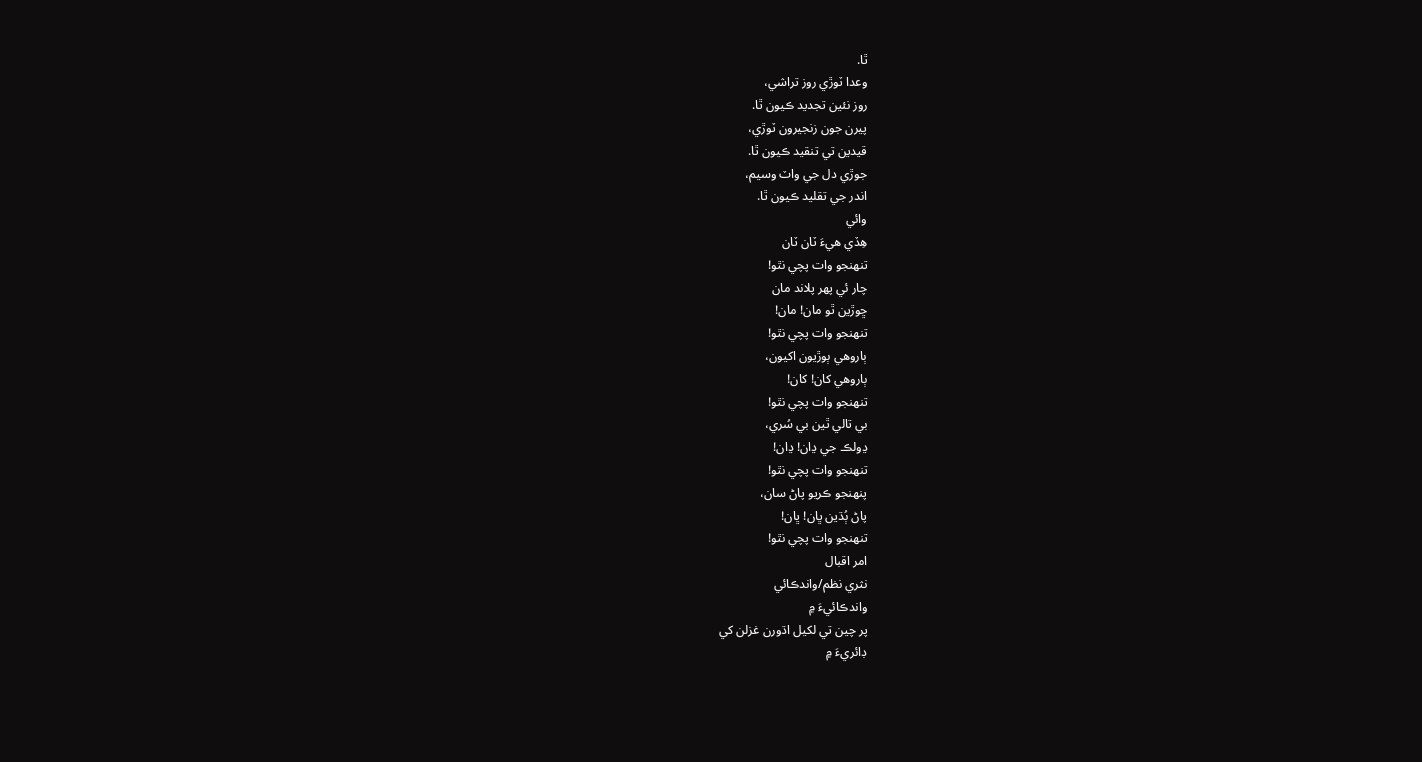ٿا.
وعدا ٽوڙي روز تراشي،
روز نئين تجديد ڪيون ٿا.
پيرن جون زنجيرون ٽوڙي،
قيدين تي تنقيد ڪيون ٿا.
جوڙي دل جي واٽ وسيم،
اندر جي تقليد ڪيون ٿا.
وائي
هِڏي هيءَ ٽان ٽان
تنهنجو وات پچي نٿو!
چار ئي پهر پلاند مان
ڇوڙين ٿو مان! مان!
تنهنجو وات پچي نٿو!
ٻاروهي ٻوڙيون اکيون،
ٻاروهي کان! کان!
تنهنجو وات پچي نٿو!
بي تالي ٿين بي سُري،
ڍولڪ جي ڍان! ڍان!
تنهنجو وات پچي نٿو!
پنهنجو ڪريو پاڻ سان،
پاڻ ٻُڌين ڀان! ڀان!
تنهنجو وات پچي نٿو!
امر اقبال
نثري نظم/واندڪائي
واندڪائيءَ ۾
پر چين تي لکيل اڌورن غزلن کي
ڊائريءَ ۾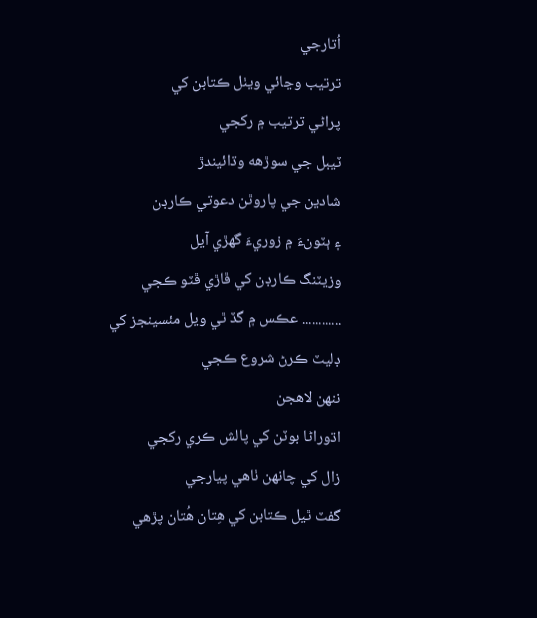اُتارجي
ترتيب وڃائي ويٺل ڪتابن کي
پراڻي ترتيب ۾ رکجي
ٽيبل جي سوڙهه وڌائيندڙ
شادين جي پاروٿن دعوتي ڪارڊن
۽ ٻٽونءَ ۾ زوريءَ گهڙي آيل
وزيٽنگ ڪارڊن کي ڦاڙي ڦٽو ڪجي
............ عڪس ۾ گڏ ٿي ويل مئسينجز کي
ڊليٽ ڪرڻ شروع ڪجي
ننهن لاهجن
اڌوراڻا بوٽن کي پالش ڪري رکجي
زال کي چانهن ٺاهي پيارجي
گفٽ ٿيل ڪتابن کي هِتان هُتان پڙهي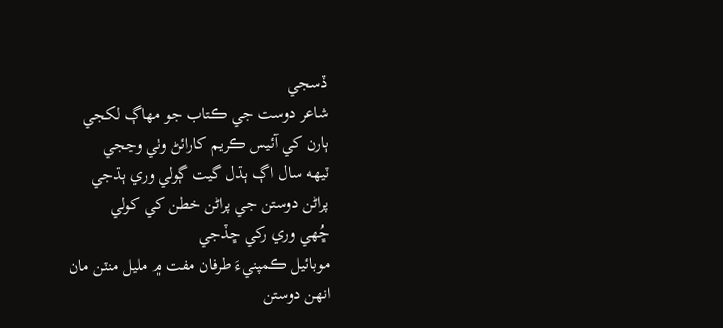ڏسجي
شاعر دوست جي ڪتاب جو مهاڳ لکجي
ٻارن کي آئيس ڪريم کارائڻ وٺي وڃجي
ٽيهه سال اڳ ٻڌل گيت ڳولي وري ٻڌجي
پراڻن دوستن جي پراڻن خطن کي کولي
ڇُهي وري رکي ڇڏجي
موبائيل ڪمپنيءَ طرفان مفت ۾ مليل منٽن مان
انهن دوستن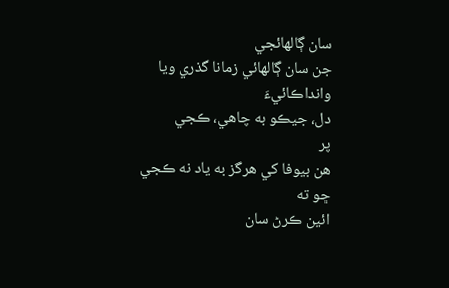سان ڳالهائجي
جن سان ڳالهائي زمانا گذري ويا
وانداڪائيءَ
دل، جيڪو به چاهي، ڪجي
پر
هن بيوفا کي هرگز به ياد نه ڪجي
ڇو ته
ائين ڪرڻ سان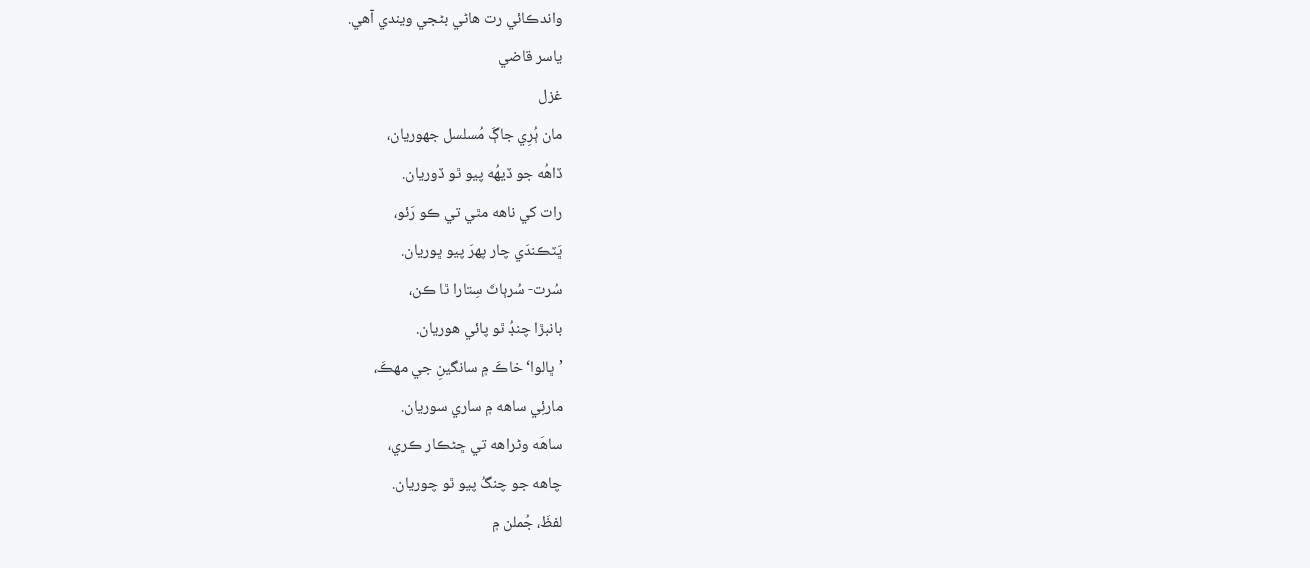واندڪائي رت هاڻي بڻجي ويندي آهي.
ياسر قاضي
غزل
مان ٻُرِي جاڳَ مُسلسل جهوريان،
ڏاهُه جو ڏيهُه پيو ٿو ڏوريان.
رات کي ناهه مٿي تي ڪو رَئو،
ڀَٽڪندَي چار پهرَ پيو ڀوريان.
سُرت- سُرٻاٽَ سِتارا ٿا ڪن،
بانبڙا چنڊُ ٿو پائي هوريان.
’ڀالوا‘ خاڪَ ۾ سانگينِ جي مهڪَ،
مارئِي ساهه ۾ ساري سوريان.
ساهَه وڻراهه تي ڇڻڪار ڪري،
چاهه جو چنگُ پيو ٿو چوريان.
لفظَ، جُملن ۾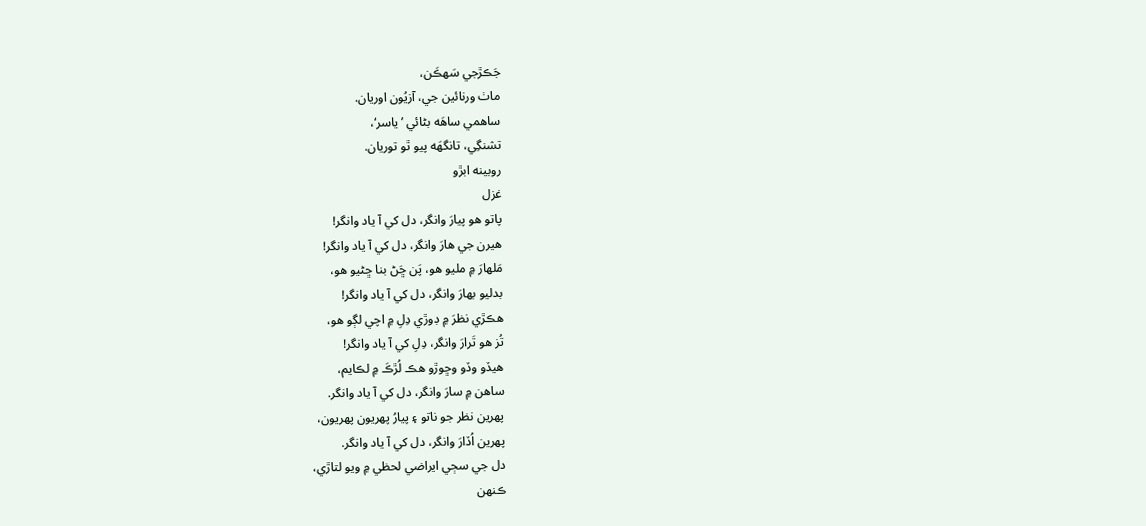جَڪڙجي سَهڪَن،
ماٺ ورنائين جي، آزيُون اوريان.
ساهمي ساهَه بڻائي ’ياسر‘،
تشنگِي، تانگهَه پيو ٿو توريان.
روبينه ابڙو
غزل
پاتو هو پيارَ وانگر، دل کي آ ياد وانگر!
هيرن جي هارَ وانگر، دل کي آ ياد وانگر!
مَلهارَ ۾ مليو هو، پَن ڇَڻ بنا ڇڻيو هو،
بدليو بهارَ وانگر، دل کي آ ياد وانگر!
هڪڙي نظرَ ۾ ڊوڙي دِلِ ۾ اچي لڳو هو،
تُز هو تَرارَ وانگر، دِلِ کي آ ياد وانگر!
هيڏو وڏو وڇوڙو هڪ لُڙڪَ ۾ لڪايم،
ساهن ۾ سارَ وانگر، دل کي آ ياد وانگر.
پهرين نظر جو ناتو ۽ پيارُ پهريون پهريون،
پهرين اُڏارَ وانگر، دل کي آ ياد وانگر.
دل جي سڄي ايراضي لحظي ۾ ويو لتاڙي،
ڪنهن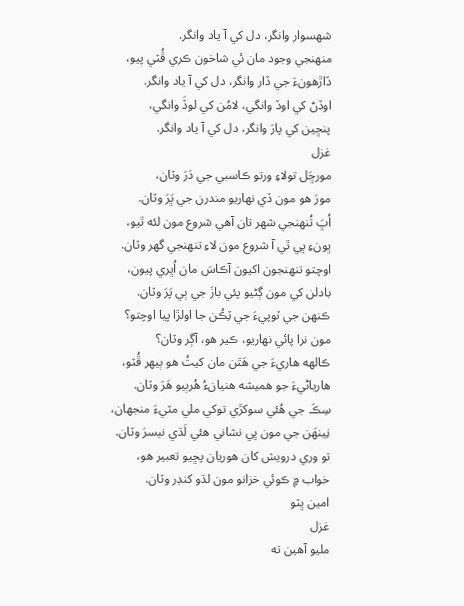شهسوار وانگر، دل کي آ ياد وانگر.
منهنجي وجود مان ئي شاخون ڪري ڦُٽي پيو،
ڏاڙهونءَ جي ڏار وانگر، دل کي آ ياد وانگر.
اوڏڻ کي اوڏ وانگي، لامُن کي لوڏَ وانگي،
پنڇين کي پارَ وانگر، دل کي آ ياد وانگر.
غزل
مورڇَل تولاءِ ورتو ڪاسبي جي دَرَ وٽان،
مورَ هو مون ڏي نهاريو مندرن جي ڀَرَ وٽان.
اُڀَ تُنهنجي شهر تان آهي شروع مون لئه ٿيو،
ڀونءِ ڀي ٿي آ شروع مون لاءِ تنهنجي گهر وٽان.
اوچتو تنهنجون اکيون آڪاسَ مان اُڀري پيون،
بادلن کي مون ڳڻيو پئي بازَ جي ٻي پَرَ وٽان.
ڪنهن جي ٽوپيءَ جي ٽِڪُن جا اولڙا پيا اوچتو؟
مون نرا پائي نهاريو، ڪير هو، آڳر وٽان؟
ڪالهه هاريءَ جي هَٿن مان کيتُ هو ٻيهر ڦُٽو،
هارياڻيءَ جو هميشه هنيانءُ هُرٻيو هَرَ وٽان.
سِڪَ جي هُئي سوکڙي توکي ملي مٽيءَ منجهان،
نِينهَن جي مون ڀي نشاني هئي لَڌي نيسرَ وٽان.
تو وري درويش کان هوريان پڇيو تعبير هو،
خواب ۾ ڪوئي خزانو مون لڌو کنڊر وٽان.
امين ڀٽو
غزل
مليو آهين ته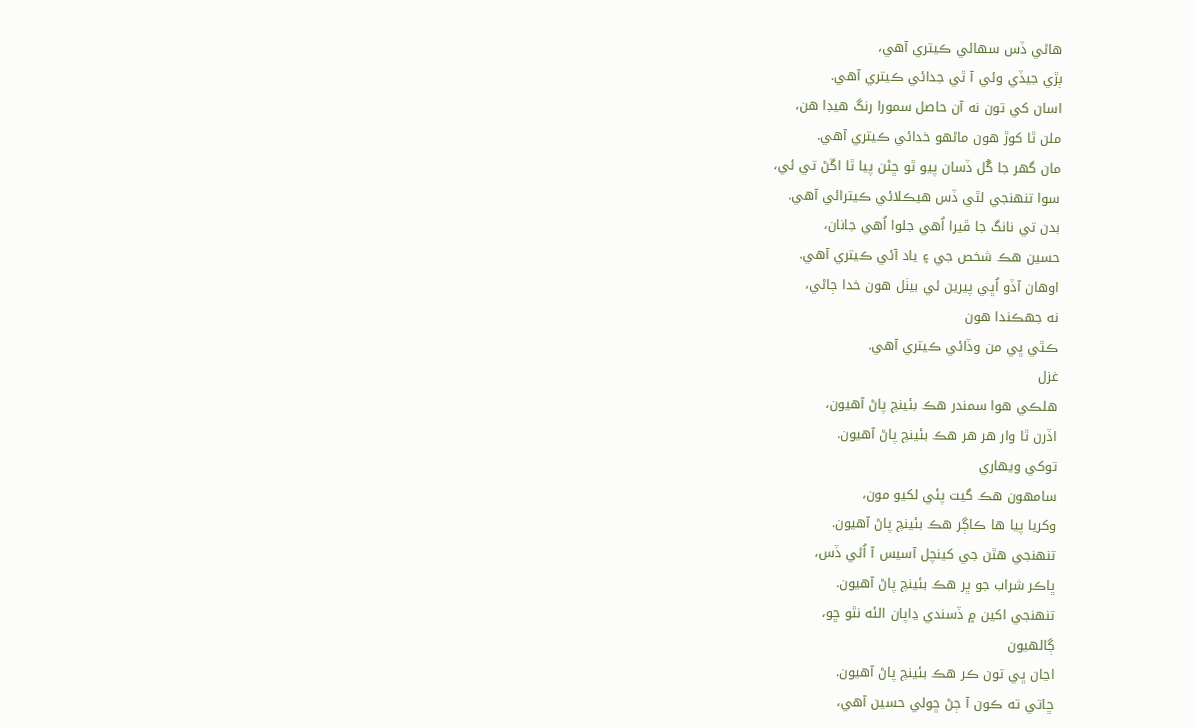هاڻي ڏس سهائي ڪيتري آهي،
ٻڙي جيڏي وئي آ ٿي جدائي ڪيتري آهي.
اسان کي تون نه آن حاصل سمورا رنگ هيڊا هن،
ملن ٿا کوڙ هون ماڻهو خدائي ڪيتري آهي.
مان گهر جا گُل ڏسان پيو ٿو ڇڻن پيا ٿا اڱڻ تي ئي،
سوا تنهنجي لٿي ڏس هيڪلائي ڪيترائي آهي.
بدن تي نانگ جا ڦيرا اُهي جلوا اُهي جانان،
حسين هڪ شخص جي ۽ ياد آئي ڪيتري آهي.
اوهان آڏو اُڀي پيرين ئي بيٺل هون خدا ڄاڻي،
نه جهڪندا هون
ڪٿي ڀي من وڏائي ڪيتري آهي.
غزل
هلڪي هوا سمندر هڪ بئينچ پاڻ آهيون،
اڏرن ٿا وار هر هر هڪ بئينچ پاڻ آهيون.
توکي ويهاري
سامهون هڪ گيت پئي لکيو مون،
وکريا پيا ها ڪاڳر هڪ بئينچ پاڻ آهيون.
تنهنجي هٿن جي کينچل آسيس آ اُڻي ڏس،
ڀاڪر شراب جو ڀر هڪ بئينچ پاڻ آهيون.
تنهنجي اکين ۾ ڏسندي ڍاپان الئه نٿو ڇو،
ڳالهيون
اڃان ڀي تون ڪر هڪ بئينچ پاڻ آهيون.
ڇاتي ته ڪون آ ڄڻ ڇولي حسين آهي،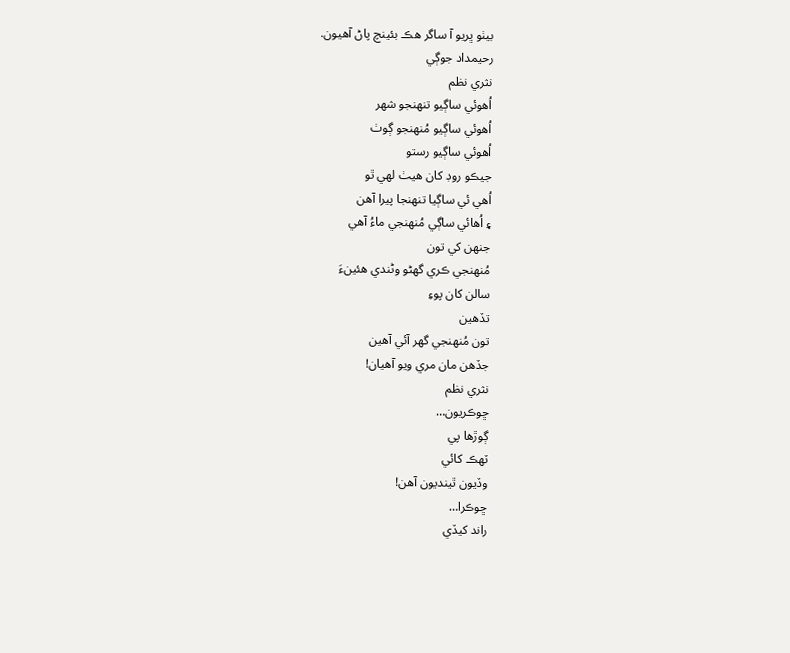بيٺو ڀريو آ ساگر هڪ بئينچ پاڻ آهيون.
رحيمداد جوڳي
نثري نظم
اُهوئي ساڳيو تنهنجو شهر
اُهوئي ساڳيو مُنهنجو ڳوٺ
اُهوئي ساڳيو رستو
جيڪو روڊ کان هيٺ لهي ٿو
اُهي ئي ساڳيا تنهنجا پيرا آهن
۽ اُهائي ساڳي مُنهنجي ماءُ آهي
جنهن کي تون
مُنهنجي ڪري گهڻو وڻندي هئينءَ
سالن کان پوءِ
تڏهين
تون مُنهنجي گهر آئي آهين
جڏهن مان مري ويو آهيان!
نثري نظم
ڇوڪريون…
ڳوڙها پي
ٽهڪ کائي
وڏيون ٿينديون آهن!
ڇوڪرا…
راند کيڏي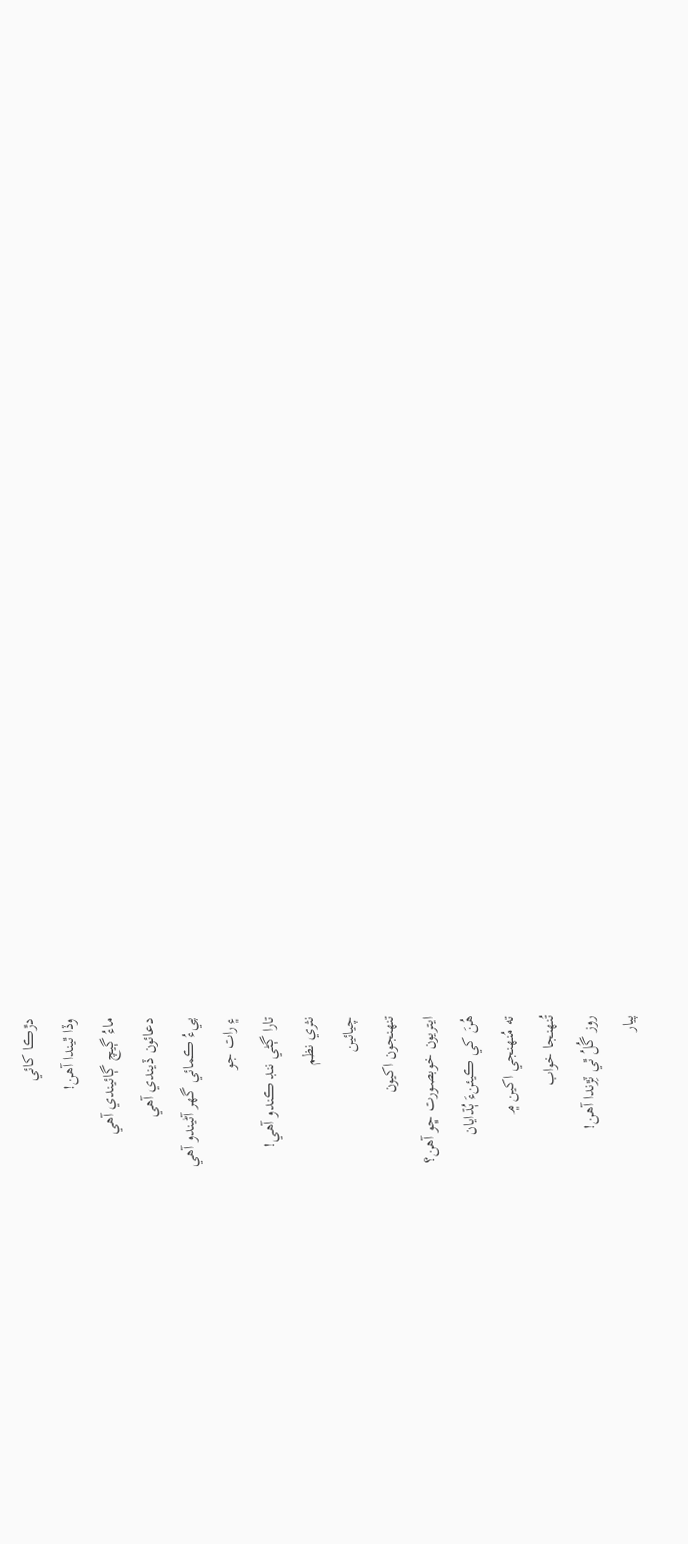دڙڪا کائي
وڏا ٿيندا آهن!
ماءُ ڳيچ ڳائيندي آهي
دعائون ڏيندي آهي
پيءُ ڪمائي گهر آڻيندو آهي
۽ رات جو
تارا ڳڻي ننڊ ڪندو آهي!
نثري نظم
چيائين
تنهنجون اکيون
ايتريون خوبصورت ڇو آهن؟
هُنَ کي ڪيئنءَ ٻُڌايان
ته مُنهنجي اکين ۾
تُنهنجا خواب
روز گُلُ ٿي ٽِڙندا آهن!
پيار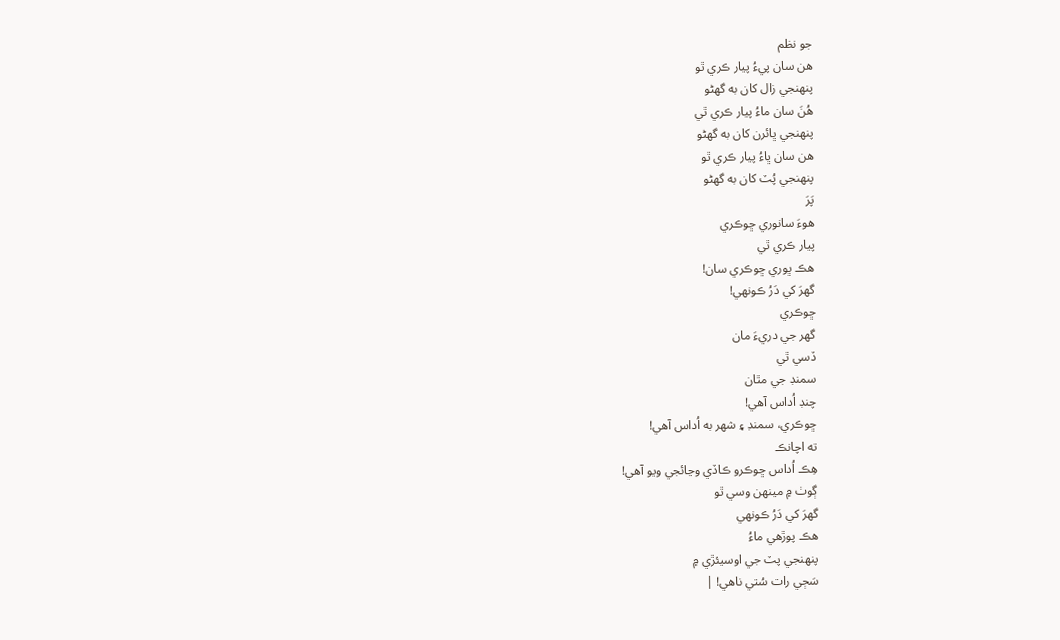جو نظم
هن سان پيءُ پيار ڪري ٿو
پنهنجي زال کان به گهڻو
هُنَ سان ماءُ پيار ڪري ٿي
پنهنجي ڀائرن کان به گهڻو
هن سان ڀاءُ پيار ڪري ٿو
پنهنجي پُٽ کان به گهڻو
پَرَ
هوءَ سانوري ڇوڪري
پيار ڪري ٿي
هڪ ڀوري ڇوڪري سان!
گهرَ کي دَرُ ڪونهي!
ڇوڪري
گهر جي دريءَ مان
ڏسي ٿي
سمنڊ جي مٿان
چنڊ اُداس آهي!
ڇوڪري، سمنڊ ۽ شهر به اُداس آهي!
ته اچانڪ
هِڪ اُداس ڇوڪرو ڪاڏي وڃائجي ويو آهي!
ڳوٺ ۾ مينهن وسي ٿو
گهرَ کي دَرُ ڪونهي
هڪ پوڙهي ماءُ
پنهنجي پٽ جي اوسيئڙي ۾
سَڄي رات سُتي ناهي! |